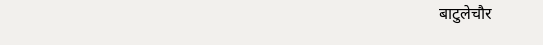बाटुलेचौर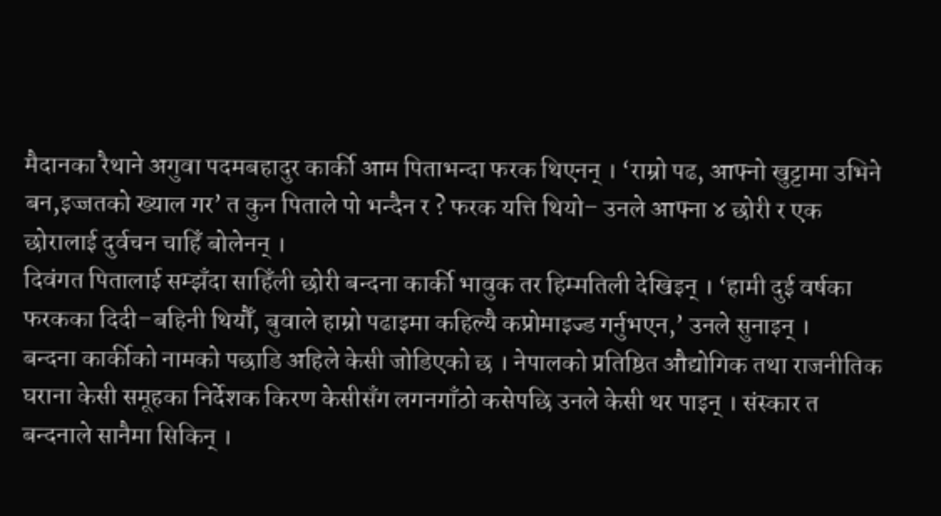मैदानका रैथाने अगुवा पदमबहादुर कार्की आम पिताभन्दा फरक थिएनन् । ‘राम्रो पढ, आफ्नो खुट्टामा उभिने बन,इज्जतको ख्याल गर’ त कुन पिताले पो भन्दैन र ? फरक यत्ति थियो– उनले आफ्ना ४ छोरी र एक छोरालाई दुर्वचन चाहिँ बोलेनन् ।
दिवंगत पितालाई सम्झँदा साहिँली छोरी बन्दना कार्की भावुक तर हिम्मतिली देखिइन् । ‘हामी दुई वर्षका फरकका दिदी–बहिनी थियौँ, बुवाले हाम्रो पढाइमा कहिल्यै कप्रोमाइज्ड गर्नुभएन,’ उनले सुनाइन् ।
बन्दना कार्कीको नामको पछाडि अहिले केसी जोडिएको छ । नेपालको प्रतिष्ठित औद्योगिक तथा राजनीतिक घराना केसी समूहका निर्देशक किरण केसीसँग लगनगाँठो कसेपछि उनले केसी थर पाइन् । संस्कार त बन्दनाले सानैमा सिकिन् ।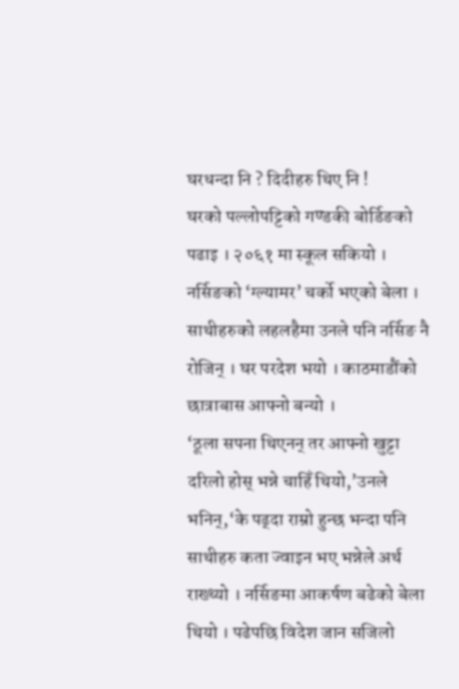घरधन्दा नि ? दिदीहरु थिए नि !
घरको पल्लोपट्टिको गण्डकी बोर्डिङको पढाइ । २०६१ मा स्कूल सकियो । नर्सिङको ‘ग्ल्यामर’ चर्को भएको बेला । साथीहरुको लहलहैमा उनले पनि नर्सिङ नै रोजिन् । घर परदेश भयो । काठमाडौंको छात्राबास आफ्नो बन्यो ।
‘ठूला सपना थिएनन् तर आफ्नो खुट्टा दरिलो होस् भन्ने चाहिँ थियो,’उनले भनिन्,‘के पढ्दा राम्रो हुन्छ भन्दा पनि साथीहरु कता ज्वाइन भए भन्नेले अर्थ राख्थ्यो । नर्सिङमा आकर्षण बढेको बेला थियो । पढेपछि विदेश जान सजिलो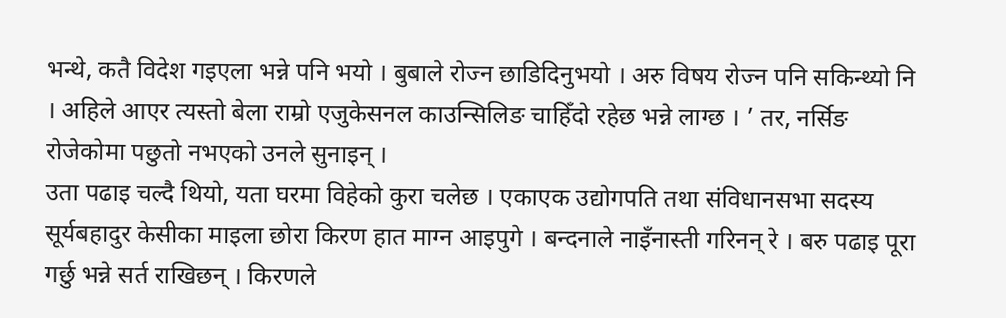भन्थे, कतै विदेश गइएला भन्ने पनि भयो । बुबाले रोज्न छाडिदिनुभयो । अरु विषय रोज्न पनि सकिन्थ्यो नि । अहिले आएर त्यस्तो बेला राम्रो एजुकेसनल काउन्सिलिङ चाहिँदो रहेछ भन्ने लाग्छ । ’ तर, नर्सिङ रोजेकोमा पछुतो नभएको उनले सुनाइन् ।
उता पढाइ चल्दै थियो, यता घरमा विहेको कुरा चलेछ । एकाएक उद्योगपति तथा संविधानसभा सदस्य सूर्यबहादुर केसीका माइला छोरा किरण हात माग्न आइपुगे । बन्दनाले नाइँनास्ती गरिनन् रे । बरु पढाइ पूरा गर्छु भन्ने सर्त राखिछन् । किरणले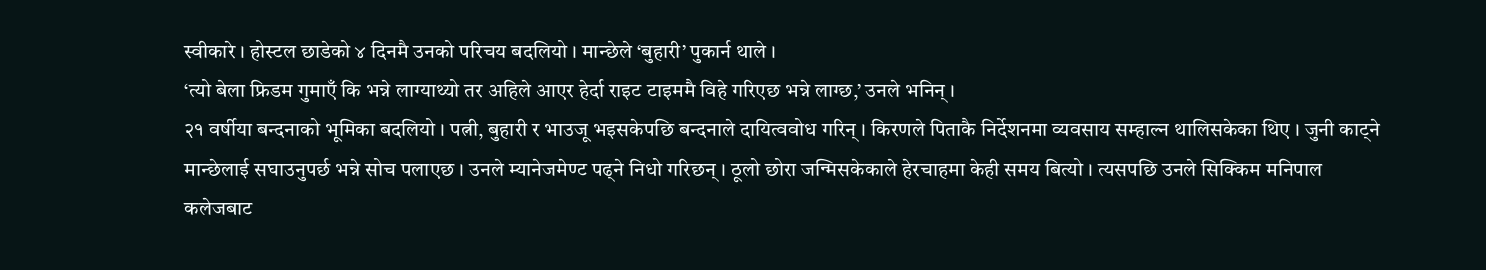स्वीकारे । होस्टल छाडेको ४ दिनमै उनको परिचय बदलियो । मान्छेले ‘बुहारी’ पुकार्न थाले ।
‘त्यो बेला फ्रिडम गुमाएँ कि भन्ने लाग्याथ्यो तर अहिले आएर हेर्दा राइट टाइममै विहे गरिएछ भन्ने लाग्छ,’ उनले भनिन् ।
२१ वर्षीया बन्दनाको भूमिका बदलियो । पत्नी, बुहारी र भाउजू भइसकेपछि बन्दनाले दायित्ववोध गरिन् । किरणले पिताकै निर्देशनमा व्यवसाय सम्हाल्न थालिसकेका थिए । जुनी काट्ने मान्छेलाई सघाउनुपर्छ भन्ने सोच पलाएछ । उनले म्यानेजमेण्ट पढ्ने निधो गरिछन् । ठूलो छोरा जन्मिसकेकाले हेरचाहमा केही समय बित्यो । त्यसपछि उनले सिक्किम मनिपाल कलेजबाट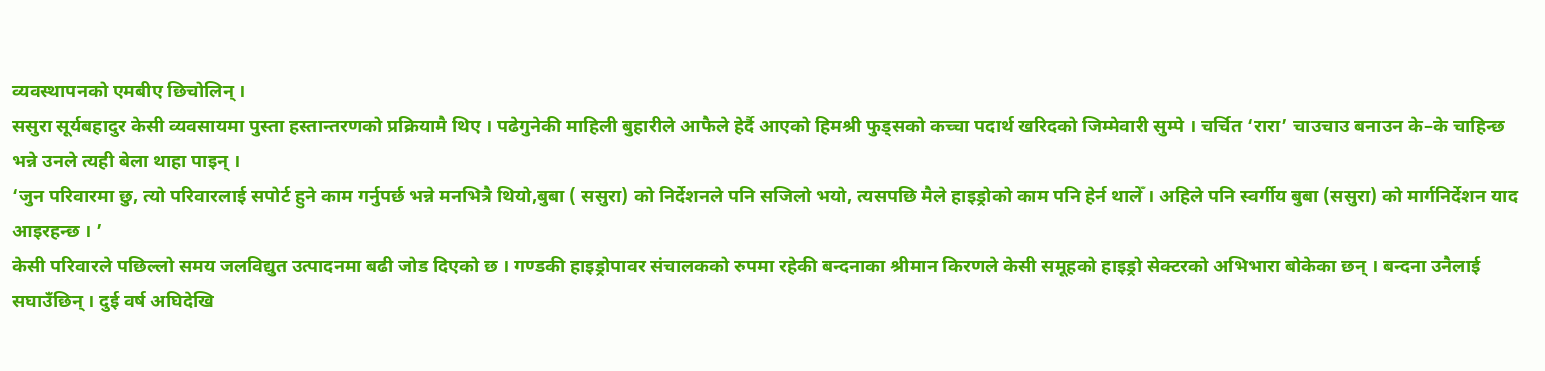व्यवस्थापनको एमबीए छिचोलिन् ।
ससुरा सूर्यबहादुर केसी व्यवसायमा पुस्ता हस्तान्तरणको प्रक्रियामै थिए । पढेगुनेकी माहिली बुहारीले आफैले हेर्दै आएको हिमश्री फुड्सको कच्चा पदार्थ खरिदको जिम्मेवारी सुम्पे । चर्चित ‘रारा’ चाउचाउ बनाउन के–के चाहिन्छ भन्ने उनले त्यही बेला थाहा पाइन् ।
‘जुन परिवारमा छु, त्यो परिवारलाई सपोर्ट हुने काम गर्नुपर्छ भन्ने मनभित्रै थियो,बुबा ( ससुरा) को निर्देशनले पनि सजिलो भयो, त्यसपछि मैले हाइड्रोको काम पनि हेर्न थालेँ । अहिले पनि स्वर्गीय बुबा (ससुरा) को मार्गनिर्देशन याद आइरहन्छ । ’
केसी परिवारले पछिल्लो समय जलविद्युत उत्पादनमा बढी जोड दिएको छ । गण्डकी हाइड्रोपावर संचालकको रुपमा रहेकी बन्दनाका श्रीमान किरणले केसी समूहको हाइड्रो सेक्टरको अभिभारा बोकेका छन् । बन्दना उनैलाई सघाउँछिन् । दुई वर्ष अघिदेखि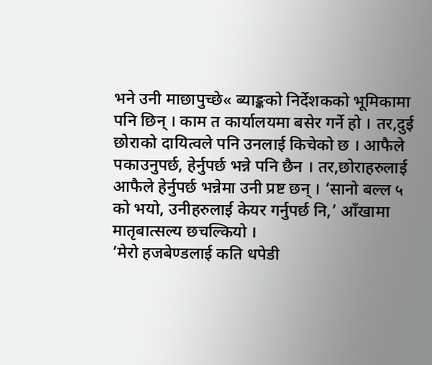भने उनी माछापुच्छे« ब्याङ्कको निर्देशकको भूमिकामा पनि छिन् । काम त कार्यालयमा बसेर गर्ने हो । तर,दुई छोराको दायित्वले पनि उनलाई किचेको छ । आफैले पकाउनुपर्छ, हेर्नुपर्छ भन्ने पनि छैन । तर,छोराहरुलाई आफैले हेर्नुपर्छ भन्नेमा उनी प्रष्ट छन् । ‘सानो बल्ल ५ को भयो, उनीहरुलाई केयर गर्नुपर्छ नि,’ आँखामा मातृबात्सल्य छचल्कियो ।
‘मेरो हजबेण्डलाई कति धपेडी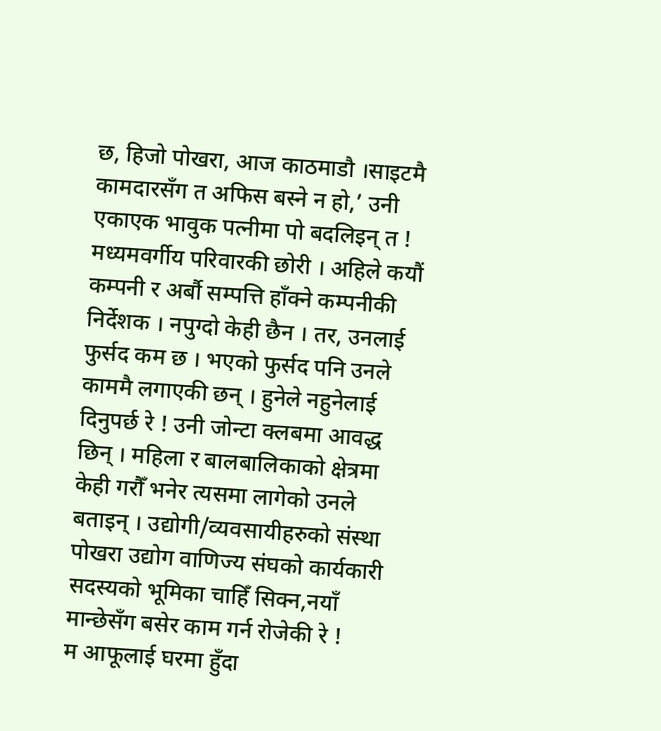छ, हिजो पोखरा, आज काठमाडौ ।साइटमै कामदारसँग त अफिस बस्ने न हो,’ उनी एकाएक भावुक पत्नीमा पो बदलिइन् त !
मध्यमवर्गीय परिवारकी छोरी । अहिले कयौं कम्पनी र अर्बौ सम्पत्ति हाँक्ने कम्पनीकी निर्देशक । नपुग्दो केही छैन । तर, उनलाई फुर्सद कम छ । भएको फुर्सद पनि उनले काममै लगाएकी छन् । हुनेले नहुनेलाई दिनुपर्छ रे ! उनी जोन्टा क्लबमा आवद्ध छिन् । महिला र बालबालिकाको क्षेत्रमा केही गरौँ भनेर त्यसमा लागेको उनले बताइन् । उद्योगी/व्यवसायीहरुको संस्था पोखरा उद्योग वाणिज्य संघको कार्यकारी सदस्यको भूमिका चाहिँ सिक्न,नयाँ मान्छेसँग बसेर काम गर्न रोजेकी रे !
म आफूलाई घरमा हुँदा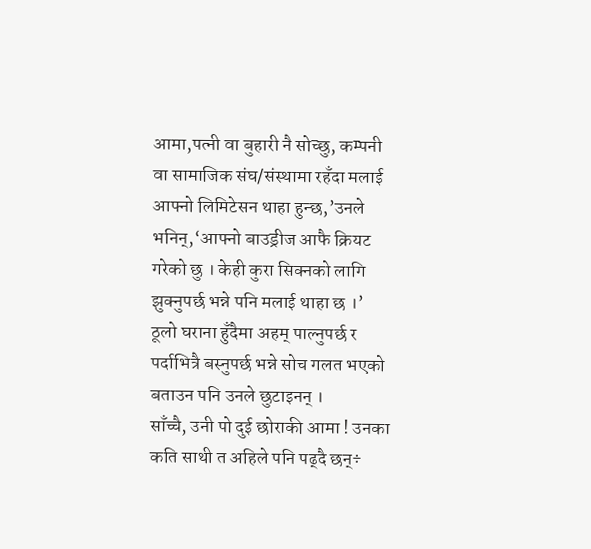आमा,पत्नी वा बुहारी नै सोच्छु, कम्पनी वा सामाजिक संघ/संस्थामा रहँदा मलाई आफ्नो लिमिटेसन थाहा हुन्छ,’उनले भनिन्,‘आफ्नो बाउड्रीज आफै क्रियट गरेको छु । केही कुरा सिक्नको लागि झुक्नुपर्छ भन्ने पनि मलाई थाहा छ ।’ ठूलो घराना हुँदैमा अहम् पाल्नुपर्छ र पर्दाभित्रै बस्नुपर्छ भन्ने सोच गलत भएको बताउन पनि उनले छुटाइनन् ।
साँच्चै, उनी पो दुई छोराकी आमा ! उनका कति साथी त अहिले पनि पढ्दै छन्÷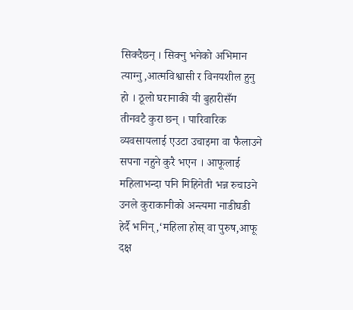सिक्दैछन् । सिक्नु भनेको अभिमान त्याग्नु,आत्मविश्वासी र विनयशील हुनु हो । ठूलो घरानाकी यी बुहारीसँग तीनवटै कुरा छन् । पारिवारिक व्यवसायलाई एउटा उचाइमा वा फैलाउने सपना नहुने कुरै भएन । आफूलाई महिलाभन्दा पनि मिहिनेती भन्न रुचाउने उनले कुराकानीको अन्त्यमा नाडीघडी हेर्दै भनिन्,‘महिला होस् वा पुरुष,आफू दक्ष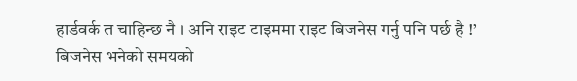हार्डवर्क त चाहिन्छ नै । अनि राइट टाइममा राइट बिजनेस गर्नु पनि पर्छ है !’
बिजनेस भनेको समयको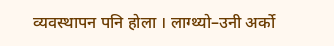व्यवस्थापन पनि होला । लाग्थ्यो–उनी अर्को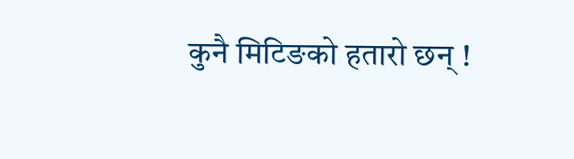कुनै मिटिङको हतारो छन् !